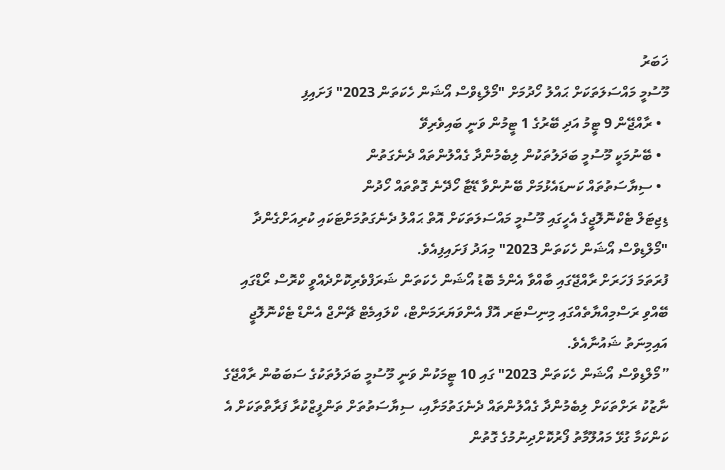ޚަބަރު
މޫސުމީ މައްސަލަތަކަށް ޙައްލު ހޯދުމަށް "މޯލްޑިވްސް އޯޝަން ހެކަތަން 2023" ފަށައިފި
  • ރާއްޖޭން 9 ޓީމު އަދި ބޭރުގެ 1 ޓީމުން ވަނީ ބައިވެރިވޭ
  • ބޭނުމަކީ މޫސުމީ ބަދަލުތަކުން ލިބެމުންދާ ގެއްލުންތައް ދެނެގަތުން
  • ސިޔާސަތުތައް ކަނޑައެޅުމަށް ބޭނުންވާ ޑޭޓާ ހޯދޭނެ ގޮތްތައް ހޯދުން
ޑިޖިޓަލް ޓެކްނޮލޮޖީގެ އެހީގައި މޫސުމީ މައްސަލަތަކަށް އޮތް ޙައްލު ދެނެގަތުމަށްޓަކައި ކުރިއަށްގެންދާ "މޯލްޑިވްސް އޯޝަން ހެކަތަން 2023" މިއަދު ފަށައިފިއެވެ.
ފުރަތަމަ ފަހަރަށް ރާއްޖޭގައި ބާއްވާ އެންމެ ބޮޑު އޯޝަން ހެކަތަން ޝަރަފްވެރިކޮށްދެއްވީ ކްރޮސް ރޯޑްގައި ބޭއްވި ރަސްމިއްޔާތެއްގައި މިނިސްޓަރ އޮފް އެންވަޔަރަމަންޓް، ކްލައިމެޓް ޗޭންޖް އެންޑް ޓެކްނޮލޮޖީ އައިމިނަތު ޝައުނާއެވެ.
”މޯލްޑިވްސް އޯޝަން ހެކަތަން 2023" ގައި 10 ޓީމަކުން ވަނީ މޫސުމީ ބަދަލުތަކުގެ ސަބަބުން ރާއްޖޭގެ ނާޒުކު ރަށްތަކަށް ލިބެމުންދާ ގެއްލުންތައް ދެނެގަތުމަށާއި، ސިޔާސަތުތަށް ތަންފީޒްކުރާ ފަރާތްތަކަށް އެ ކަންކަމާ ގުޅޭ މައުލޫމާތު ފޯރުކޮށްދިނުމުގެ ގޮތުން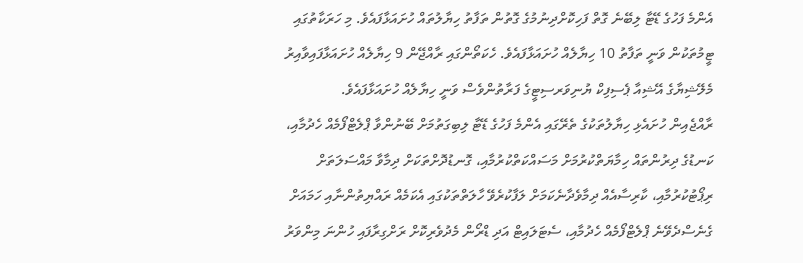އެންމެ ފަހުގެ ޑޭޓާ ލިބޭނެ ގޮތް ފަހިކޮށްދިނުމުގެ ގޮތުން ތަފާތު ހިޔާލުތައް ހުށައަޅާފައެވެ. މި ހަރަކާތުގައި ޓީމުތަކުން ވަނީ ތަފާތު 10 ހިޔާލެއް ހުށައަޅާފައެވެ. ހެކަތޯންގައި ރާއްޖޭން 9 ހިޔާލެއް ހުށައަޅާފައިވާއިރު މެލޭޝިޔާގެ އޭޝިއާ ޕެސިފިކް ޔުނިވަރސިޓީގެ ފަރާތުންވެސް ވަނީ ހިޔާލެއް ހުށައަޅާފައެވެ.
ރާއްޖެއިން ހުށައެޅި ހިޔާލުތަކުގެ ތެރޭގައި އެންމެ ފަހުގެ ޑޭޓާ ލިބިގަތުމަށް ބޭނުންވާ ޕްލެޓްފޯމެއް ހެދުމާއި، ކަނޑުގެ ދިރުންތައް ހިމާޔަތްކުރުމަށް މަސައްކަތްކުރުމާއި، ގޮނޑުދޮށްތަކަށް ދިމާވާ މައްސަލަތަށް ރިޕޯޓުކުރުމާއި، ކާރިސާއެއް ދިމާވެދާނެކަމަށް ލަފާކުރެވޭ ހާލަތްތަކުގައި އެކަމެއް ރައްޔިތުންނާއި ހަމައަށް ގެނެސްދެވޭނެ ޕްލެޓްފޯމެއް ހެދުމާއި، ސެޓަލައިޓް އަދި ޑްރޯން މެދުވެރިކޮށް ރަށްގިރާފައި ހުންނަ މިންވަރު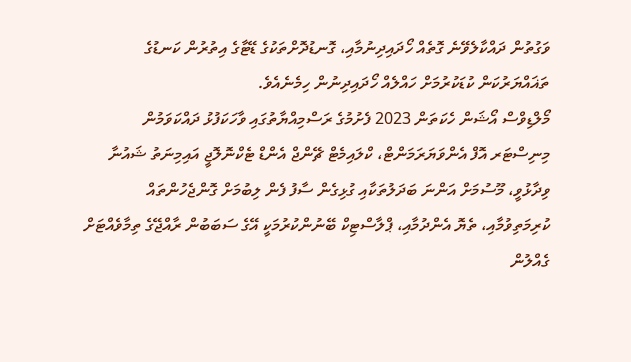ވަގުތުން ދައްކާލެވޭނެ ގޮތެއް ހޯދައިދިނުމާއި، ގޮނޑުދޮށްތަކުގެ ޑޭޓާގެ އިތުރުން ކަނޑުގެ ތަޣައްޔަރުކަން ކުޑަކުރުމަށް ހައްލެއް ހޯދައިދިނުން ހިމެނެއެވެ.
މޯލްޑިވްސް އޯޝަން ހެކަތަން 2023 ފެށުމުގެ ރަސްމިއްޔާތުގައި ވާހަކަފުޅު ދައްކަވަމުން މިނިސްޓަރ އޮފް އެންވަޔަރަމަންޓް، ކްލައިމެޓް ޗޭންޖް އެންޑް ޓެކްނޮލޮޖީ އައިމިނަތު ޝައުނާ ވިދާޅުވީ، މޫސުމަށް އަންނަ ބަދަލުތަކާއި ގުޅިގެން ސާފު ފެން ލިބުމަށް ގޮންޖެހުންތައް ކުރިމަތިވުމާއި، ތެޔޮ އެންދުމާއި، ޕްލާސްޓިކް ބޭނުންކުރުމަކީ އޭގެ ސަބަބުން ރާއްޖޭގެ ތިމާވެއްޓަށް ގެއްލުން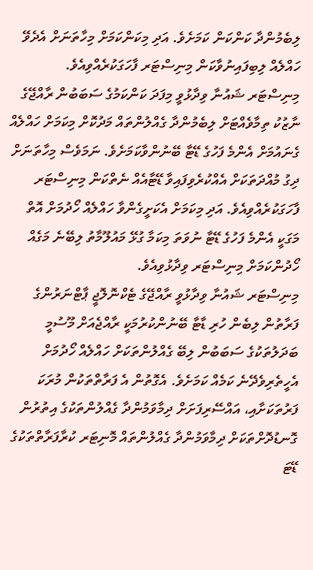ލިބެމުންދާ ކަންކަން ކަމަށެވެ. އަދި މިކަންކަމަށް މިހާތަނަށް އެދެވޭ ހައްލެއް ލިބިފައިނުވާކަން މިނިސްޓަރ ފާހަގަކުރެއްވިއެވެ.
މިނިސްޓަރ ޝައުނާ ވިދާޅުވީ މިފަދަ ކަންކަމުގެ ސަބަބުން ރާއްޖޭގެ ނާޒުކު ތިމާވެއްޓަށް ލިބެމުންދާ ގެއްލުންތައް މަދުކޮށް މިކަމަށް ހައްލެއް ގެނައުމަށް އެންމެ ފަހުގެ ޑޭޓާ ބޭނުންވާކަމަށެވެ. ނަމަވެސް މިހާތަނަށް ދިގު މުއްދަތަކަށް އެއްކުރެވިފައިވާ ޑޭޓާއެއް ނެތްކަން މިނިސްޓަރ ފާހަގަކުރެއްވިއެވެ. އަދި މިކަމަށް އެކަށީގެންވާ ހައްލެއް ހޯދުމަށް އޮތް މަގަކީ އެންމެ ފަހުގެ ޑޭޓާ ނުވަތަ މިކަމާ ގުޅޭ މައުލޫމާތު ލިބޭނެ މަގެއް ހޯދުންކަމަށް މިނިސްޓަރ ވިދާޅުވިއެވެ.
މިނިސްޓަރ ޝައުނާ ވިދާޅުވީ ރާއްޖޭގެ ޓެކްނޮލޮޖީ ޕާޓްނަރުންގެ ފަރާތުން ލިބެން ހުރި ޑާޓާ ބޭނުންކުރުމަކީ ރާއްޖެއަށް މޫސުމީ ބަދަލުތަކުގެ ސަބަބުން ލިބޭ ގެއްލުންތަކަށް ހައްލެއް ހޯދުމަށް އެހީތެރިވެދޭނެ ކަމެއް ކަމަށެވެ. އެގޮތުން އެ ފަރާތްތަކުން މުރަކަ ފަރުތަކަށާއި، އައްސޭރިފަށަށް ދިމާވަމުންދާ ގެއްލުންތަކުގެ އިތުރުން ގޮނޑުދޮށްތަކަށް ދިމާވަމުންދާ ގެއްލުންތައް މޮނިޓަރ ކުރާފަރާތްތަކުގެ ޑޭޓަ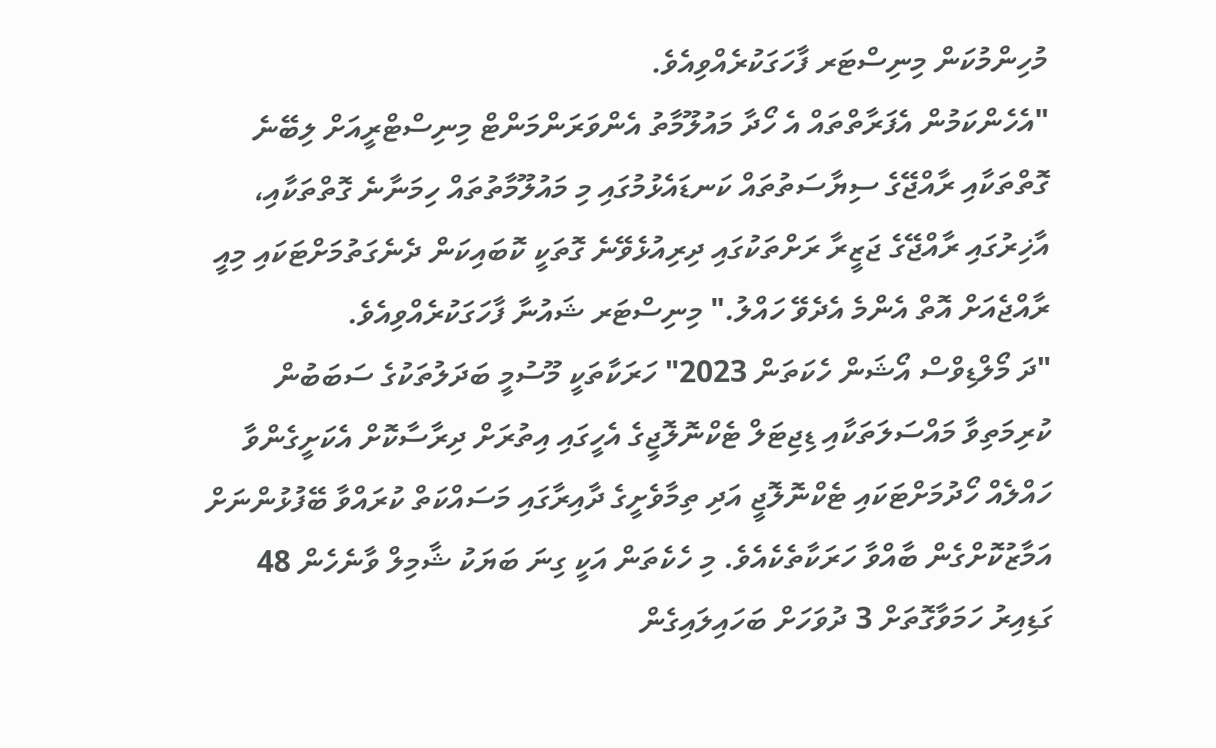މުހިންމުކަން މިނިސްޓަރ ފާހަގަކުރެއްވިއެވެ.
"އެހެންކަމުން އެފަރާތްތައް އެ ހޯދާ މައުލޫމާތު އެންވަރަންމަންޓް މިނިސްޓްރީއަށް ލިބޭނެ ގޮތްތަކާއި ރާއްޖޭގެ ސިޔާސަތުތައް ކަނޑައެޅުމުގައި މި މައުލޫމާތުތައް ހިމަނާނެ ގޮތްތަކާއި، އާޚިރުގައި ރާއްޖޭގެ ޖަޒީރާ ރަށްތަކުގައި ދިރިއުޅެވޭނެ ގޮތަކީ ކޮބައިކަން ދެނެގަތުމަށްޓަކައި މިއީ ރާއްޖެއަށް އޮތް އެންމެ އެދެވޭ ހައްލު." މިނިސްޓަރ ޝައުނާ ފާހަގަކުރެއްވިއެވެ.
"ދަ މޯލްޑިވްސް އޯޝަން ހެކަތަން 2023" ހަރަކާތަކީ މޫސުމީ ބަދަލުތަކުގެ ސަބަބުން ކުރިމަތިވާ މައްސަލަތަކާއި ޑިޖިޓަލް ޓެކްނޮލޮޖީގެ އެހީގައި އިތުރަށް ދިރާސާކޮށް އެކަށީގެންވާ ހައްލެއް ހޯދުމަށްޓަކައި ޓެކްނޮލޮޖީ އަދި ތިމާވެށީގެ ދާއިރާގައި މަސައްކަތް ކުރައްވާ ބޭފުޅުންނަށް އަމާޒުކޮށްގެން ބާއްވާ ހަރަކާތެކެއެވެ. މި ހެކެތަން އަކީ ގިނަ ބަޔަކު ޝާމިލް ވާނެހެން 48 ގަޑިއިރު ހަމަވާގޮތަށް 3 ދުވަހަށް ބަހައިލައިގެން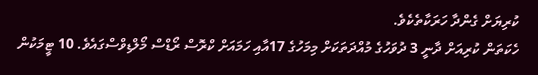ކުރިޔަށް ގެންދާ ހަރަކާތެކެވެ.
ހެކަތަން ކުރިއަށް ދާނީ 3 ދުވަހުގެ މުއްދަތަކަށް މިމަހުގެ 17އާއި ހަމައަށް ކްރޮސް ރޯޑްސް މޯލްޑިވްސްގައެވެ. 10 ޓީމަކުން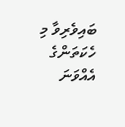ބައިވެރިވާ މި ހެކަތަންގެ އެއްވަނަ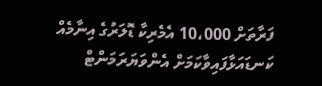ފަރާތަށް 10،000 އެމެރިކާ ޑޮލަރުގެ އިނާމެއް ކަނޑައަޅާފައިވާކަމަށް އެންވަޔަރަމަންޓް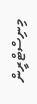މިނިސްޓްރީން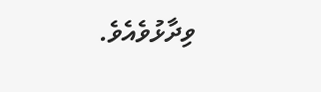ވިދާޅުވެއެވެ.